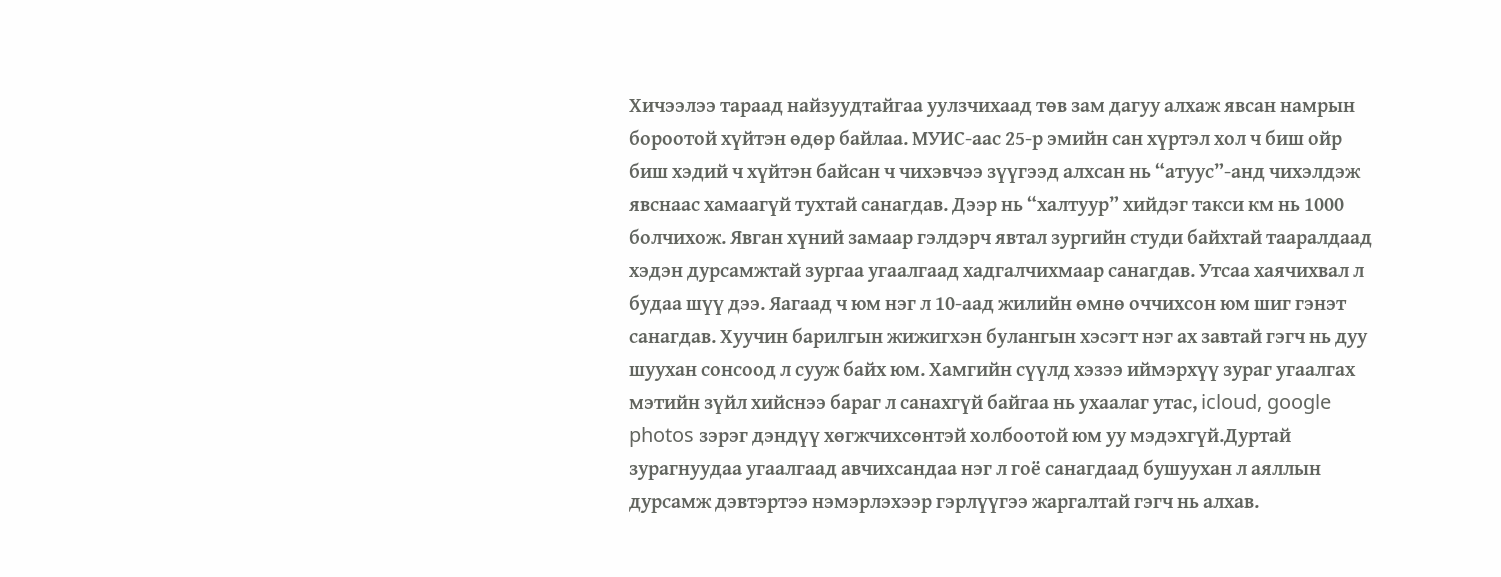Хичээлээ тараад найзуудтайгаа уулзчихаад төв зам дагуу алхаж явсан намрын бороотой хүйтэн өдөр байлаа. МУИС-аас 25-р эмийн сан хүртэл хол ч биш ойр биш хэдий ч хүйтэн байсан ч чихэвчээ зүүгээд алхсан нь “атуус”-анд чихэлдэж явснаас хамаагүй тухтай санагдав. Дээр нь “халтуур” хийдэг такси км нь 1000 болчихож. Явган хүний замаар гэлдэрч явтал зургийн студи байхтай тааралдаад хэдэн дурсамжтай зургаа угаалгаад хадгалчихмаар санагдав. Утсаа хаячихвал л будаа шүү дээ. Яагаад ч юм нэг л 10-аад жилийн өмнө оччихсон юм шиг гэнэт санагдав. Хуучин барилгын жижигхэн булангын хэсэгт нэг ах завтай гэгч нь дуу шуухан сонсоод л сууж байх юм. Хамгийн сүүлд хэзээ иймэрхүү зураг угаалгах мэтийн зүйл хийснээ бараг л санахгүй байгаа нь ухаалаг утас, icloud, google photos зэрэг дэндүү хөгжчихсөнтэй холбоотой юм уу мэдэхгүй.Дуртай зурагнуудаа угаалгаад авчихсандаа нэг л гоё санагдаад бушуухан л аяллын дурсамж дэвтэртээ нэмэрлэхээр гэрлүүгээ жаргалтай гэгч нь алхав.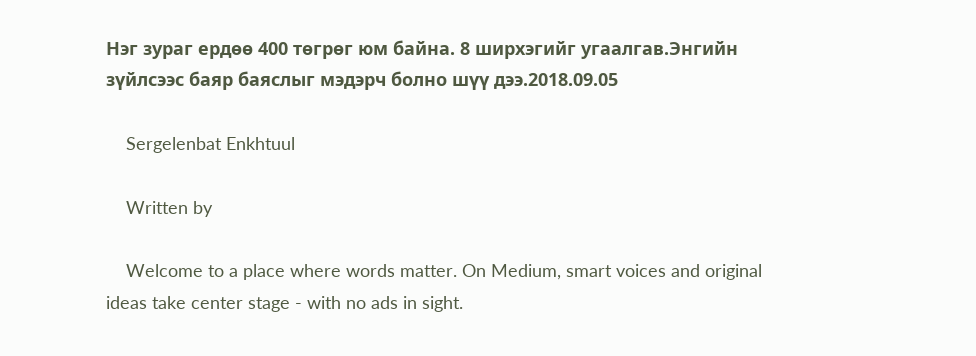Нэг зураг ердөө 400 төгрөг юм байна. 8 ширхэгийг угаалгав.Энгийн зүйлсээс баяр баяслыг мэдэрч болно шүү дээ.2018.09.05

    Sergelenbat Enkhtuul

    Written by

    Welcome to a place where words matter. On Medium, smart voices and original ideas take center stage - with no ads in sight.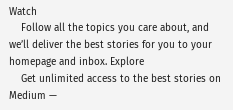Watch
    Follow all the topics you care about, and we’ll deliver the best stories for you to your homepage and inbox. Explore
    Get unlimited access to the best stories on Medium —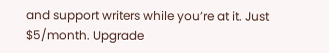and support writers while you’re at it. Just $5/month. Upgrade